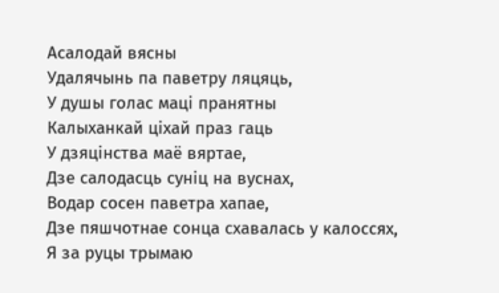Асалодай вясны
Удалячынь па паветру ляцяць,
У душы голас маці пранятны
Калыханкай ціхай праз гаць
У дзяцінства маё вяртае,
Дзе салодасць суніц на вуснах,
Водар сосен паветра хапае,
Дзе пяшчотнае сонца схавалась у калоссях,
Я за руцы трымаю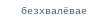безхвалёвае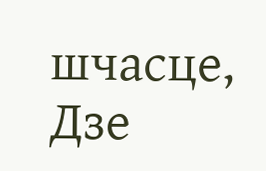шчасце,
Дзе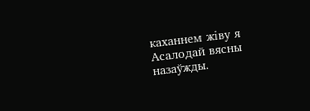каханнем жіву я
Асалодай вясны назаўжды.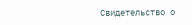Свидетельство о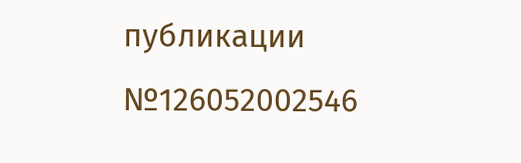публикации №126052002546